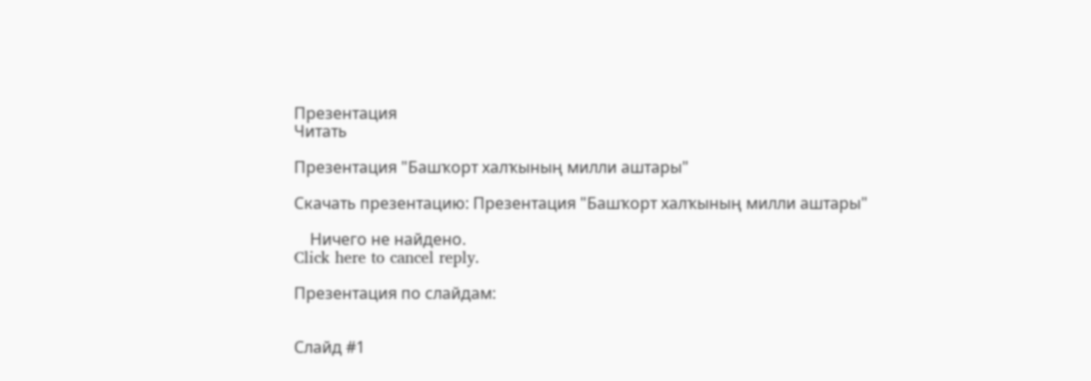Презентация
Читать

Презентация "Башҡорт халҡының милли аштары"

Cкачать презентацию: Презентация "Башҡорт халҡының милли аштары"

    Ничего не найдено.
Click here to cancel reply.

Презентация по слайдам:


Слайд #1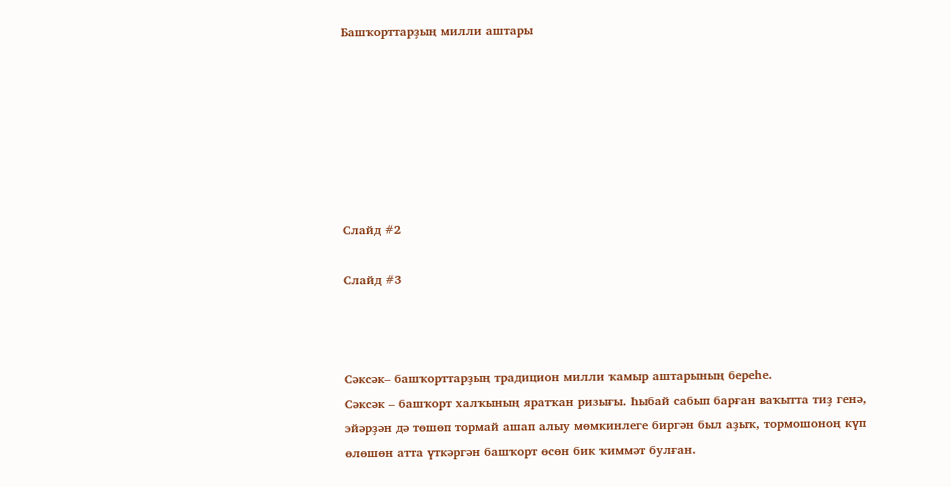Башҡорттарҙың милли аштары







Слайд #2

Слайд #3



Сәксәк– башҡорттарҙың традицион милли ҡамыр аштарының береһе.
Сәксәк – башҡорт халҡының яратҡан ризығы. Һыбай сабып барған ваҡытта тиҙ генә, эйәрҙән дә төшөп тормай ашап алыу мөмкинлеге биргән был аҙыҡ, тормошоноң күп өлөшөн атта үткәргән башҡорт өсөн бик ҡиммәт булған.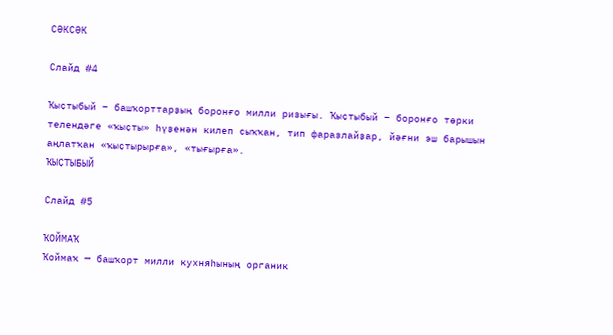СӘКСӘК

Слайд #4

Ҡыҫтыбый – башҡорттарҙың боронғо милли ризығы. Ҡыҫтыбый – боронғо төрки телендәге «ҡыҫты» һүҙенән килеп сыҡҡан, тип фаразлайҙар, йәғни эш барышын аңлатҡан «ҡыҫтырырға», «тығырға».
ҠЫҪТЫБЫЙ

Слайд #5

ҠОЙМАҠ
Ҡоймаҡ — башҡорт милли кухняһының органик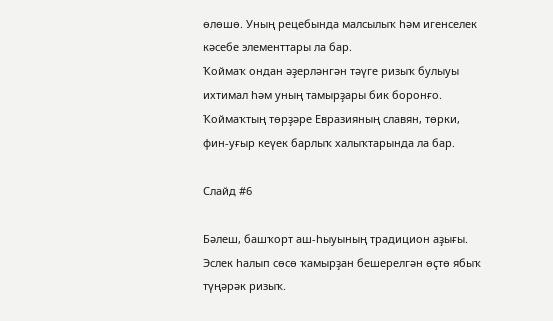өлөшө. Уның рецебында малсылыҡ һәм игенселек кәсебе элементтары ла бар.
Ҡоймаҡ ондан әҙерләнгән тәүге ризыҡ булыуы ихтимал һәм уның тамырҙары бик боронғо. Ҡоймаҡтың төрҙәре Евразияның славян, төрки, фин-уғыр кеүек барлыҡ халыҡтарында ла бар.

Слайд #6

Бәлеш, башҡорт аш‑һыуының традицион аҙығы. Эслек һалып сөсө ҡамырҙан бешерелгән өҫтө ябыҡ түңәрәк ризыҡ.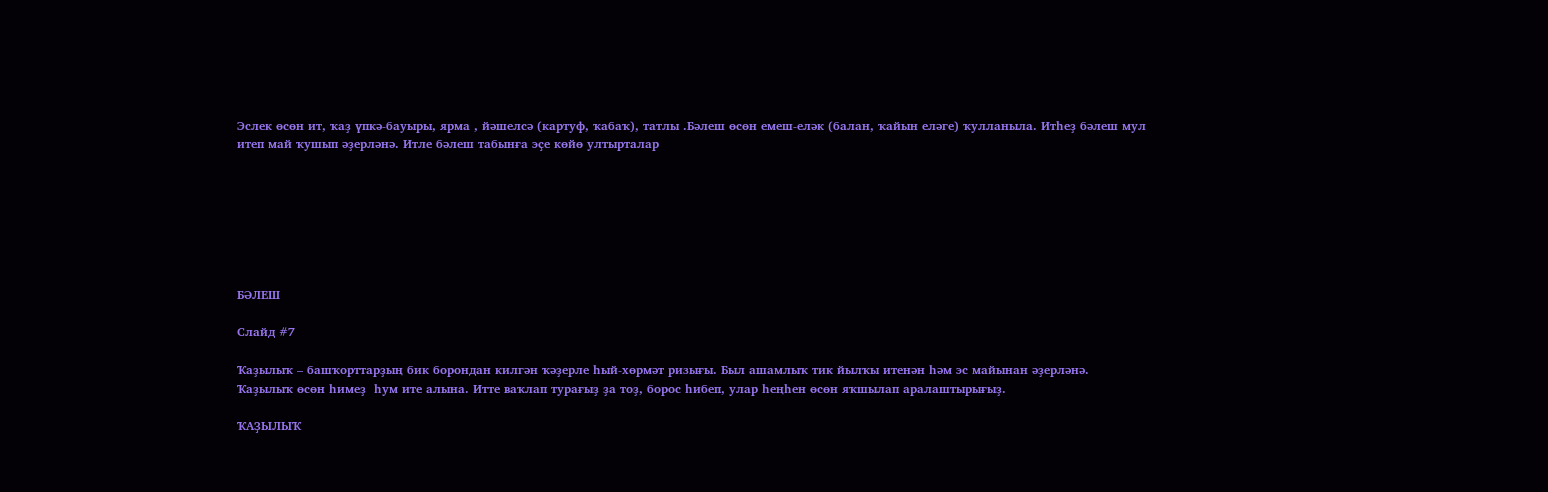Эслек өсөн ит, ҡаҙ үпкә‑бауыры, ярма , йәшелсә (картуф, ҡабаҡ), татлы .Бәлеш өсөн емеш‑еләк (балан, ҡайын еләге) ҡулланыла. Итһеҙ бәлеш мул итеп май ҡушып әҙерләнә. Итле бәлеш табынға эҫе көйө ултырталар







БӘЛЕШ

Слайд #7

Ҡаҙылыҡ – башҡорттарҙың бик борондан килгән ҡәҙерле һый-хөрмәт ризығы. Был ашамлыҡ тик йылҡы итенән һәм эс майынан әҙерләнә. Ҡаҙылыҡ өсөн һимеҙ  һум ите алына. Итте ваҡлап турағыҙ ҙа тоҙ, борос һибеп, улар һеңһен өсөн яҡшылап аралаштырығыҙ.

ҠАҘЫЛЫҠ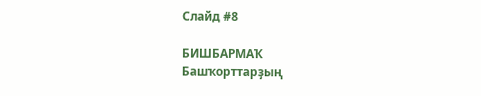Слайд #8

БИШБАРМАҠ
Башҡорттарҙың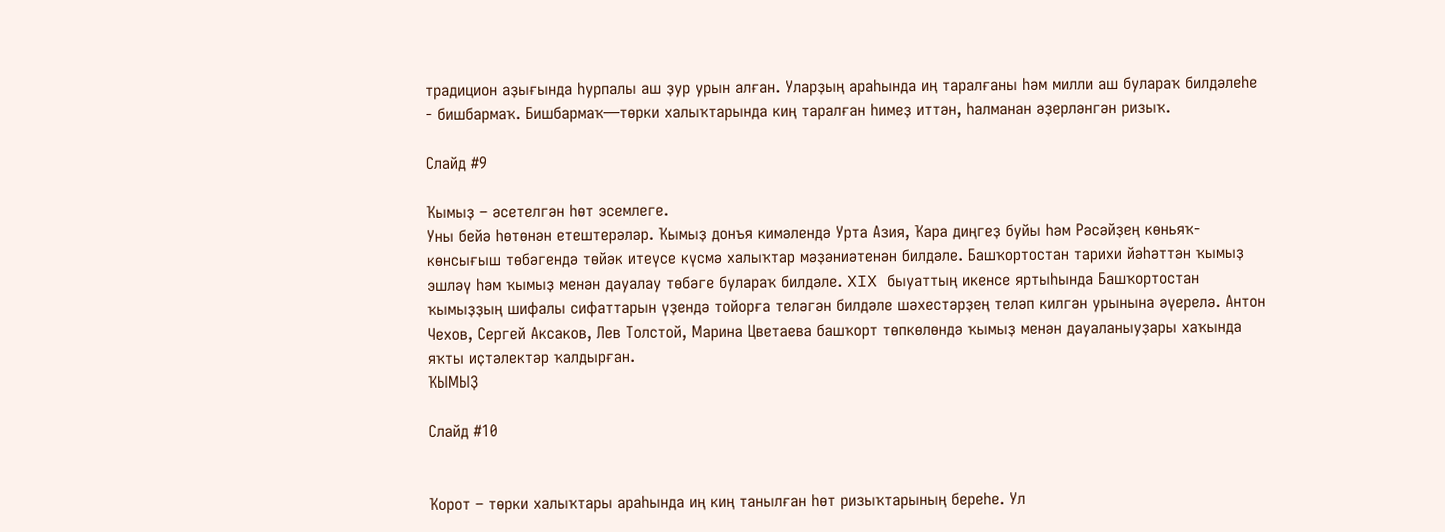традицион аҙығында һурпалы аш ҙур урын алған. Уларҙың араһында иң таралғаны һәм милли аш булараҡ билдәлеһе - бишбармаҡ. Бишбармаҡ—төрки халыҡтарында киң таралған һимеҙ иттән, һалманан әҙерләнгән ризыҡ.

Слайд #9

Ҡымыҙ – әсетелгән һөт эсемлеге.
Уны бейә һөтөнән етештерәләр. Ҡымыҙ донъя кимәлендә Урта Азия, Ҡара диңгеҙ буйы һәм Рәсәйҙең көньяҡ-көнсығыш төбәгендә төйәк итеүсе күсмә халыҡтар мәҙәниәтенән билдәле. Башҡортостан тарихи йәһәттән ҡымыҙ эшләү һәм ҡымыҙ менән дауалау төбәге булараҡ билдәле. XIX быуаттың икенсе яртыһында Башҡортостан ҡымыҙҙың шифалы сифаттарын үҙендә тойорға теләгән билдәле шәхестәрҙең теләп килгән урынына әүерелә. Антон Чехов, Сергей Аксаков, Лев Толстой, Марина Цветаева башҡорт төпкөлөндә ҡымыҙ менән дауаланыуҙары хаҡында яҡты иҫтәлектәр ҡалдырған.
ҠЫМЫҘ

Слайд #10


Ҡорот – төрки халыҡтары араһында иң киң танылған һөт ризыҡтарының береһе. Ул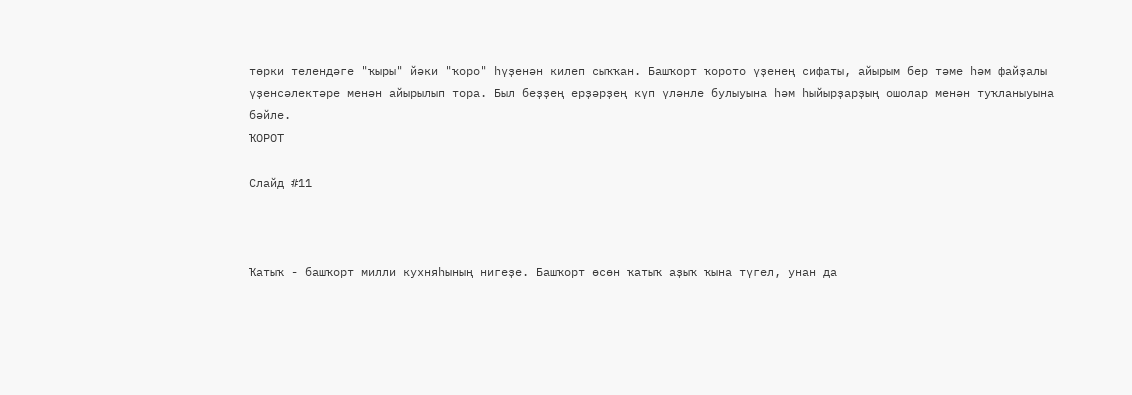төрки телендәге "ҡыры" йәки "ҡоро" һүҙенән килеп сыҡҡан. Башҡорт ҡорото үҙенең сифаты, айырым бер тәме һәм файҙалы үҙенсәлектәре менән айырылып тора. Был беҙҙең ерҙәрҙең күп үләнле булыуына һәм һыйырҙарҙың ошолар менән туҡланыуына бәйле.
ҠОРОТ

Слайд #11



Ҡатыҡ - башҡорт милли кухняһының нигеҙе. Башҡорт өсөн ҡатыҡ аҙыҡ ҡына түгел, унан да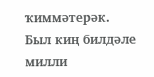ҡиммәтерәк.
Был киң билдәле милли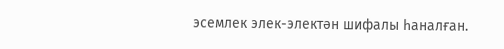эсемлек элек-электән шифалы һаналған.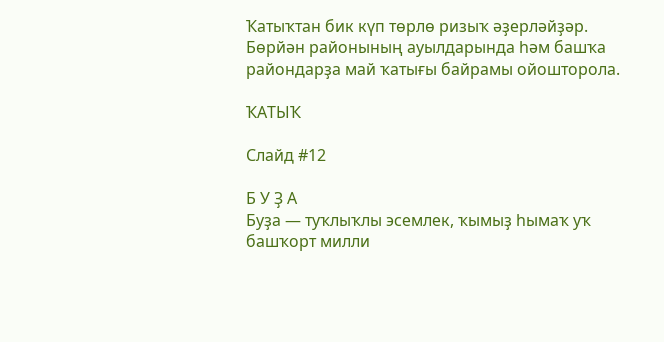Ҡатыҡтан бик күп төрлө ризыҡ әҙерләйҙәр. Бөрйән районының ауылдарында һәм башҡа райондарҙа май ҡатығы байрамы ойошторола.

ҠАТЫҠ

Слайд #12

Б У Ҙ А
Буҙа — туҡлыҡлы эсемлек, ҡымыҙ һымаҡ уҡ башҡорт милли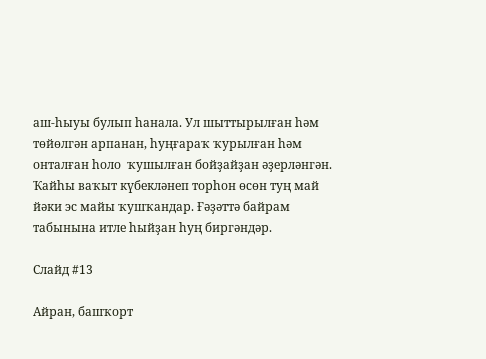аш-һыуы булып һанала. Ул шыттырылған һәм төйөлгән арпанан, һуңғараҡ ҡурылған һәм онталған һоло  ҡушылған бойҙайҙан әҙерләнгән. Ҡайһы ваҡыт күбекләнеп торһон өсөн туң май йәки эс майы ҡушҡандар. Ғәҙәттә байрам табынына итле һыйҙан һуң биргәндәр.

Слайд #13

Айран, башҡорт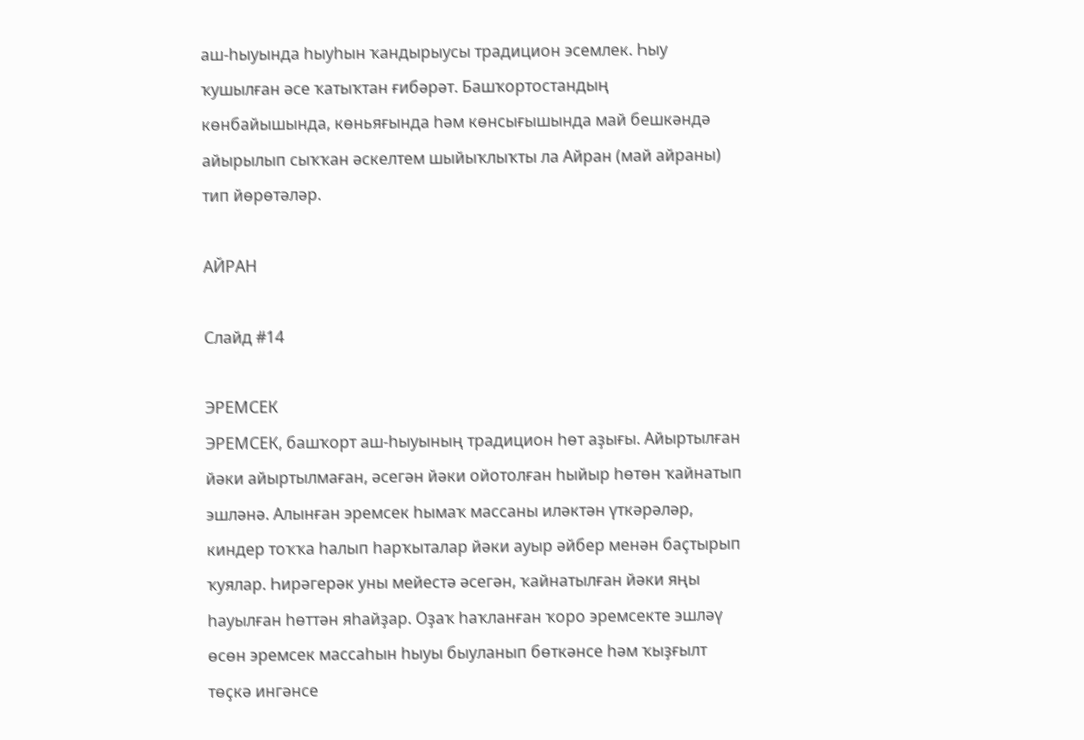аш‑һыуында һыуһын ҡандырыусы традицион эсемлек. Һыу ҡушылған әсе ҡатыҡтан ғибәрәт. Башҡортостандың көнбайышында, көньяғында һәм көнсығышында май бешкәндә айырылып сыҡҡан әскелтем шыйыҡлыҡты ла Айран (май айраны) тип йөрөтәләр.

АЙРАН

Слайд #14

ЭРЕМСЕК
ЭРЕМСЕК, башҡорт аш‑һыуының традицион һөт аҙығы. Айыртылған йәки айыртылмаған, әсегән йәки ойотолған һыйыр һөтөн ҡайнатып эшләнә. Алынған эремсек һымаҡ массаны иләктән үткәрәләр, киндер тоҡҡа һалып һарҡыталар йәки ауыр әйбер менән баҫтырып ҡуялар. Һирәгерәк уны мейестә әсегән, ҡайнатылған йәки яңы һауылған һөттән яһайҙар. Оҙаҡ һаҡланған ҡоро эремсекте эшләү өсөн эремсек массаһын һыуы быуланып бөткәнсе һәм ҡыҙғылт төҫкә ингәнсе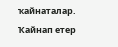ҡайнаталар. Ҡайнап етер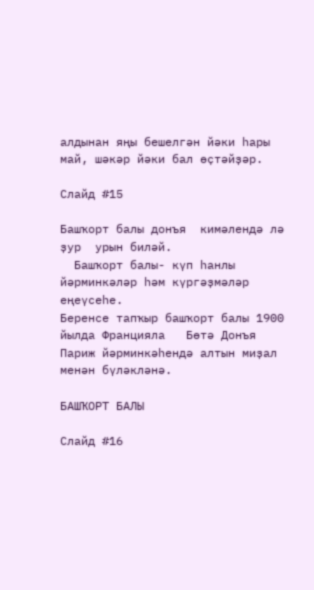алдынан яңы бешелгән йәки һары май, шәкәр йәки бал өҫтәйҙәр.

Слайд #15

Башҡорт балы донъя  кимәлендә лә ҙур  урын биләй.
  Башҡорт балы- күп һанлы йәрминкәләр һәм күргәҙмәләр еңеүсеһе.
Беренсе тапҡыр башҡорт балы 1900 йылда Францияла   Бөтә Донъя Париж йәрминкәһендә алтын миҙал менән бүләкләнә.

БАШҠОРТ БАЛЫ

Слайд #16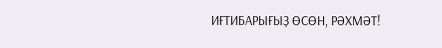ИҒТИБАРЫҒЫҘ ӨСӨН, РӘХМӘТ!